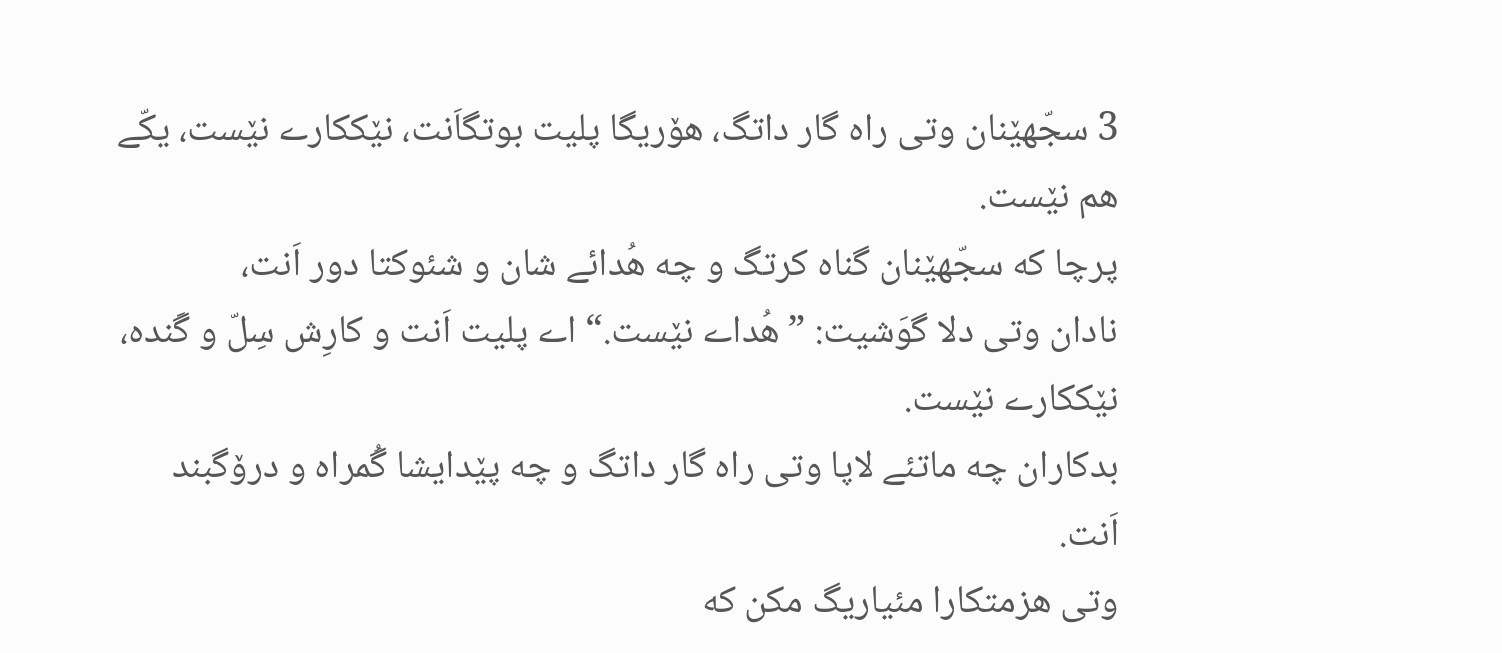3 سجّهێنان وتی راه گار داتگ، هۆریگا پلیت بوتگاَنت، نێککارے نێست، یکّے هم نێست.
پرچا که سجّهێنان گناه کرتگ و چه هُدائے شان و شئوکتا دور اَنت،
نادان وتی دلا گوَشیت: ”هُداے نێست.“ اے پلیت اَنت و کارِش سِلّ و گَنده، نێککارے نێست.
بدکاران چه ماتئے لاپا وتی راه گار داتگ و چه پێدایشا گُمراه و درۆگبند اَنت.
وتی هزمتکارا مئیاریگ مکن که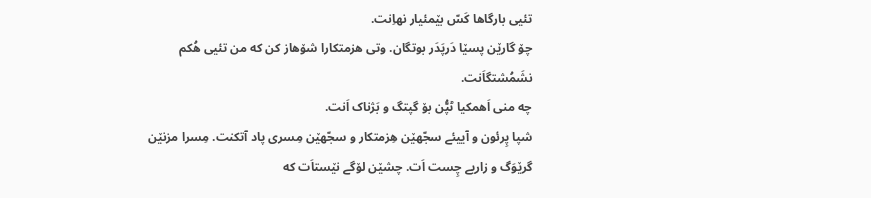تئیی بارگاها کَسّ بێمئیار نهاِنت.
چۆ گارێن پسێا دَرپَدَر بوتگان. وتی هزمتکارا شۆهاز کن که من تئیی هُکم نشَمُشتگاَنت.
چه منی اَهمکیا ٹپُّن بۆ گپتگ و بَژناک اَنت.
شپا پِرئون و آییئے سجّهێن هِزمتکار و سجّهێن مِسری پاد آتکنت. مِسرا مزنێن گرێوَگ و زاریے چِست اَت. چشێن لۆگے نێستاَت که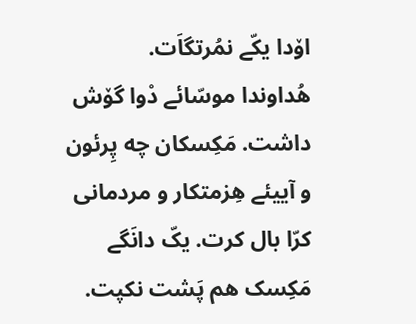اۆدا یکّے نمُرتگاَت.
هُداوندا موسّائے دْوا گۆش داشت. مَکِسکان چه پِرئون و آییئے هِزمتکار و مردمانی کرّا بال کرت. یکّ دانَگے مَکِسک هم پَشت نکپت.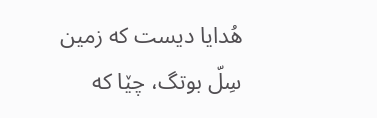هُدایا دیست که زمین سِلّ بوتگ، چێا که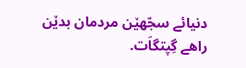دنیائے سجّهێن مردمان بدێن راهے گِپتگاَت.